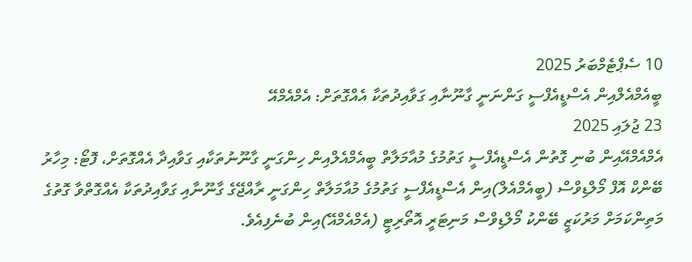10 ސެޕްޓެމްބަރު 2025
ބީއެމްއެލްއިން އެސްޑީއެފްސީ ގަންނަނީ ގާނޫނާއި ގަވާއިދުތަކާ އެއްގޮތަށް: އެމްއެމްއޭ
23 ޖުލައި 2025
އެމްއެމްއޭއިން ބުނި ގޮތުން އެސްޑީއެފްސީ ގަތުމުގެ މުއާމަލާތް ބީއެމްއެލްއިން ހިންގަނީ ގާނޫނުތަކާއި ގަވާއިދާ އެއްގޮތަށް، ފޮޓޯ: މިހާރު
ބޭންކް އޮފް މޯލްޑިވްސް (ބީއެމްއެލް)އިން އެސްޑީއެފްސީ ގަތުމުގެ މުއާމަލާތް ހިންގަނީ ރާއްޖޭގެ ގާނޫނާއި ގަވާއިދުތަކާ އެއްގޮތްވާ ގޮތުގެ މަތިންކަމަށް މަރުކަޒީ ބޭންކު މޯލްޑިވްސް މަނިޓަރީ އޮތޯރިޓީ (އެމްއެމްއޭ)އިން ބުނެފިއެވެ.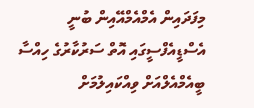މިފަދައިން އެމްއެމްއޭއިން ބުނީ އެސްޑީއެފްސީގައި އޮތް ސަރުކާރުގެ ހިއްސާ ބީއެމްއެލްއަށް ވިއްކައިލުމަށް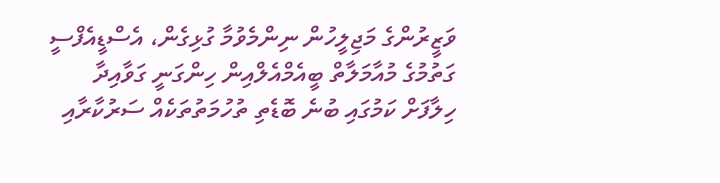ވަޒީރުންގެ މަޖިލީހުން ނިންމެވުމާ ގުޅިގެން، އެސްޑީއެފްސީ ގަތުމުގެ މުއާމަލާތް ބީއެމްއެލްއިން ހިންގަނީ ގަވާއިދާ ހިލާފަށް ކަމުގައި ބުނެ ބޮޑެތި ތުހުމަތުތަކެއް ސަރުކާރާއި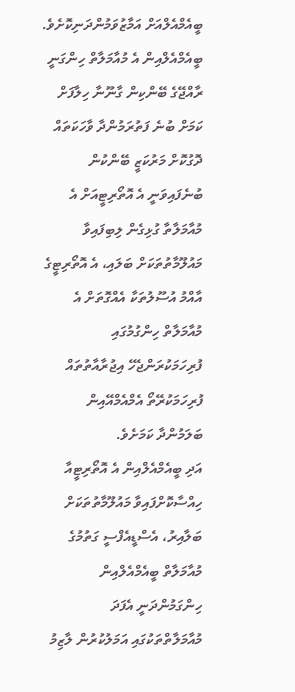ބީއެމްއެލްއަށް އަމާޒުވަމުންދަނިކޮށެވެ.
ބީއެމްއެލްއިން އެ މުއާމަލާތް ހިންގަނީ ރާއްޖޭގެ ބޭންކިން ގާނޫނާ ހިލާފަށް ކަމަށް ބުނެ ފަތުރަމުންދާ ވާހަކަތައް ދޮގުކޮށް މަރުކަޒީ ބޭންކުން ބުނެފައިވަނީ އެ އޮތޯރިޓީއަށް އެ މުއާމަލާތާ ގުޅިގެން ލިބިފައިވާ މައުލޫމާތުތަކަށް ބަލައި، އެ އޮތޯރިޓީގެ އާއްމު އުސޫލުތަކާ އެއްގޮތަށް އެ މުއާމަލާތް ހިންގުމުގައި ފުރިހަމަކުރަންޖެހޭ އިޖުރާއާތުތައް ފުރިހަމަކުރޭތޯ އެމްއެމްއޭއިން ބަލަމުންދާ ކަމަށެވެ.
އަދި ބީއެމްއެލްއިން އެ އޮތޯރިޓީއާ ހިއްސާކޮށްފައިވާ މައުލޫމާތުތަކަށް ބަލާއިރު، އެސްޑީއެފްސީ ގަތުމުގެ މުއާމަލާތް ބީއެމްއެލްއިން ހިންގަމުންދަނީ އެފަދަ މުއާމަލާތްތަކުގައި އަމަލުކުރުން ލާޒިމު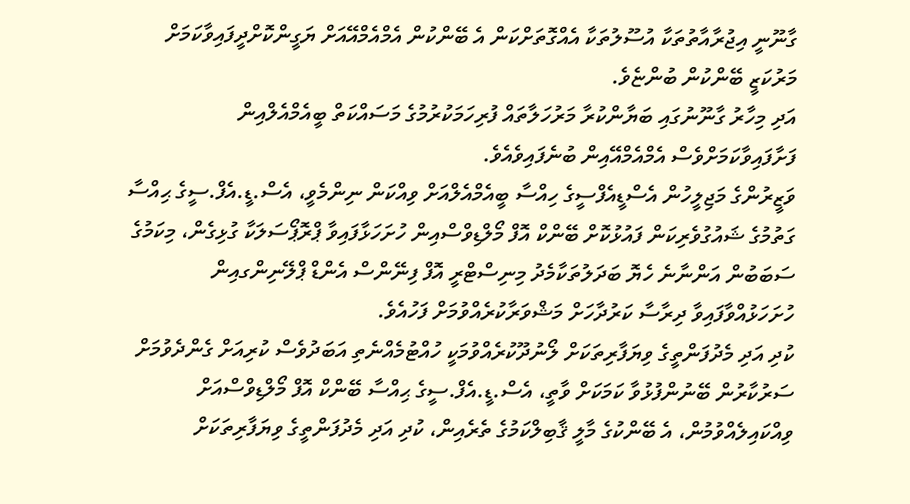ގާނޫނީ އިޖުރާއާތުތަކާ އުސޫލުތަކާ އެއްގޮތަށްކަން އެ ބޭންކުން އެމްއެމްއޭއަށް ޔަގީންކޮށްދީފައިވާކަމަށް މަރުކަޒީ ބޭންކުން ބުންޏެވެ.
އަދި މިހާރު ގާނޫނުގައި ބަޔާންކުރާ މަރުހަލާތައް ފުރިހަމަކުރުމުގެ މަސައްކަތް ބީއެމްއެލްއިން ފަށާފައިވާކަމަށްވެސް އެމްއެމްއޭއިން ބުނެފައިވެއެވެ.
ވަޒީރުންގެ މަޖިލީހުން އެސްޑީއެފްސީގެ ހިއްސާ ބީއެމްއެލްއަށް ވިއްކަން ނިންމެވީ، އެސް.ޑީ.އެފް.ސީގެ ޙިއްސާ ގަތުމުގެ ޝައުގުވެރިކަން ފައުޅުކޮށް ބޭންކް އޮފް މޯލްޑިވްސްއިން ހުށަހަޅާފައިވާ ޕްރޮޕޯސަލަކާ ގުޅިގެން، މިކަމުގެ ސަބަބުން އަންނާނެ ހެޔޮ ބަދަލުތަކާމެދު މިނިސްޓްރީ އޮފް ފިނޭންސް އެންޑް ޕްލޭނިންގއިން ހުށަހަޅުއްވާފައިވާ ދިރާސާ ކަރުދާހަށް މަޝްވަރާކުރެއްވުމަށް ފަހުއެވެ.
ކުދި އަދި މެދުފަންތީގެ ވިޔަފާރިތަކަށް ލޯނުދޫކުރެއްވުމަކީ ހުއްޓުމެއްނެތި އަބަދުވެސް ކުރިއަށް ގެންދެވުމަށް ސަރުކާރުން ބޭނުންފުޅުވާ ކަމަކަށް ވާތީ، އެސް.ޑީ.އެފް.ސީގެ ޙިއްސާ ބޭންކް އޮފް މޯލްޑިވްސްއަށް ވިއްކައިލެއްވުމުން، އެ ބޭންކުގެ މާލީ ޤާބިލްކަމުގެ ތެރެއިން، ކުދި އަދި މެދުފަންތީގެ ވިޔަފާރިތަކަށް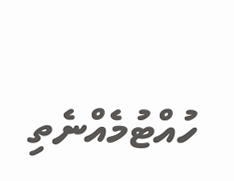ހުއްޓުމެއްނެތި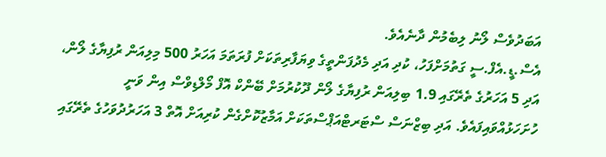އަބަދުވެސް ލޯނު ލިބެމުން ދާނެއެވެ.
އެސް.ޑީ.އެފް.ސީ ގަތުމަށްފަހު، ކުދި އަދި މެދުފަންތީގެ ވިޔަފާރިތަކަށް ފުރަތަމަ އަހަރު 500 މިލިއަން ރުފިޔާގެ ލޯން، އަދި 5 އަހަރުގެ ތެރޭގައި 1.9 ބިލިއަން ރުފިޔާގެ ލޯން ދޫކުރުމަށް ބޭންކް އޮފް މޯލްޑިވްސް އިން ވަނީ ހުށަހަޅުއްވައިފައެވެ. އަދި ބިޒްނަސް ސްޓަރޓްއަޕްސްތަކަށް އަމާޒުކޮށްގެން ކުރިއަށް އޮތް 3 އަހަރުދުވަހުގެ ތެރޭގައި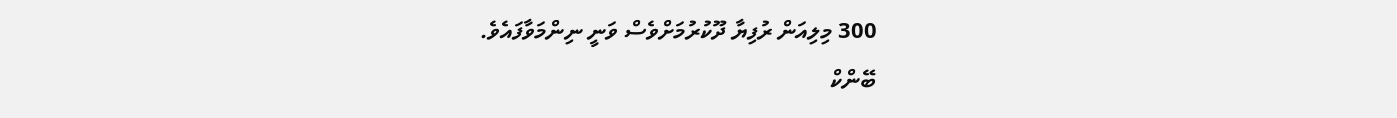300 މިލިއަން ރުފިޔާ ދޫކުރުމަށްވެސް ވަނީ ނިންމަވާފައެވެ.
ބޭންކް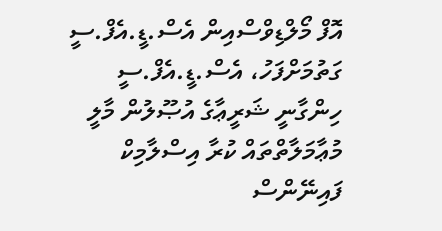އޮފް މޯލްޑިވްސްއިން އެސް.ޑީ.އެފް.ސީ ގަތުމަށްފަހު، އެސް.ޑީ.އެފް.ސީ ހިންގާނީ ޝަރީޢާގެ އުޞޫލުން މާލީ މުޢާމަލާތްތައް ކުރާ އިސްލާމިކް ފައިނޭންސް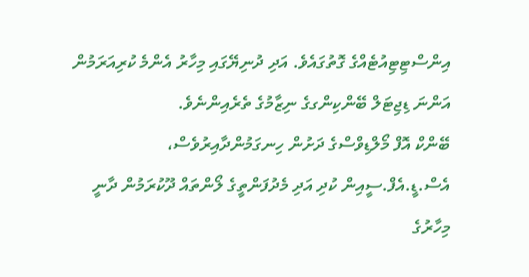އިންސްޓިޓިއުޓެއްގެ ގޮތުގައެވެ. އަދި ދުނިޔޭގައި މިހާރު އެންމެ ކުރިއަރަމުން އަންނަ ޑިޖިޓަލް ބޭންކިންގގެ ނިޒާމުގެ ތެރެއިންނެވެ.
ބޭންކް އޮފް މޯލްޑިވްސްގެ ދަށުން ހިނގަމުންދާއިރުވެސް، އެސް.ޑީ.އެފް.ސީއިން ކުދި އަދި މެދުފަންތީގެ ލޯންތައް ދޫކުރަމުން ދާނީ މިހާރުގެ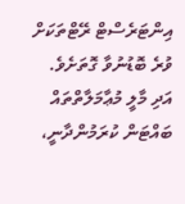އިންޓަރެސްޓް ރޭޓްތަކަށް ވުރެ ބޮޑުނުވާ ގޮތަށެވެ. އަދި މާލީ މުޢާމަލާތްތައް ބައްޓަން ކުރަމުންދާނީ،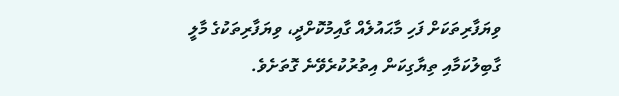ވިޔަފާރިތަކަށް ފަހި މާޙައުލެއް ގާއިމުކޮށްދީ، ވިޔަފާރިތަކުގެ މާލީ ގާބިލުކަމާއި ތިޔާގިކަން އިތުރުކުރެވޭނެ ގޮތަށެވެ.